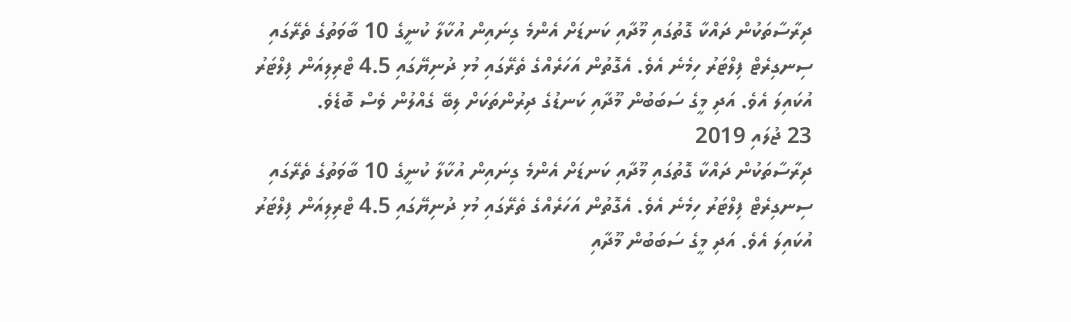ދިރާސާތަކުން ދައްކާ ގޮތުގައި މޫދާއި ކަނޑަށް އެންމެ ގިނައިން އުކާލާ ކުނީގެ 10 ބާވަތުގެ ތެރޭގައި ސިނގިރެޓް ފިލްޓަރު ހިމެނެ އެވެ. އެގޮތުން އަހަރެއްގެ ތެރޭގައި މުޅި ދުނިޔޭގައި 4.5 ޓްރިލިއަން ފިލްޓަރު އުކައިލަ އެވެ. އަދި މީގެ ސަބަބުން މޫދާއި ކަނޑުގެ ދިރުންތަކަށް ލިބޭ ގެއްލުން ވެސް ބޮޑެވެ.
23 ޖުލައި 2019
ދިރާސާތަކުން ދައްކާ ގޮތުގައި މޫދާއި ކަނޑަށް އެންމެ ގިނައިން އުކާލާ ކުނީގެ 10 ބާވަތުގެ ތެރޭގައި ސިނގިރެޓް ފިލްޓަރު ހިމެނެ އެވެ. އެގޮތުން އަހަރެއްގެ ތެރޭގައި މުޅި ދުނިޔޭގައި 4.5 ޓްރިލިއަން ފިލްޓަރު އުކައިލަ އެވެ. އަދި މީގެ ސަބަބުން މޫދާއި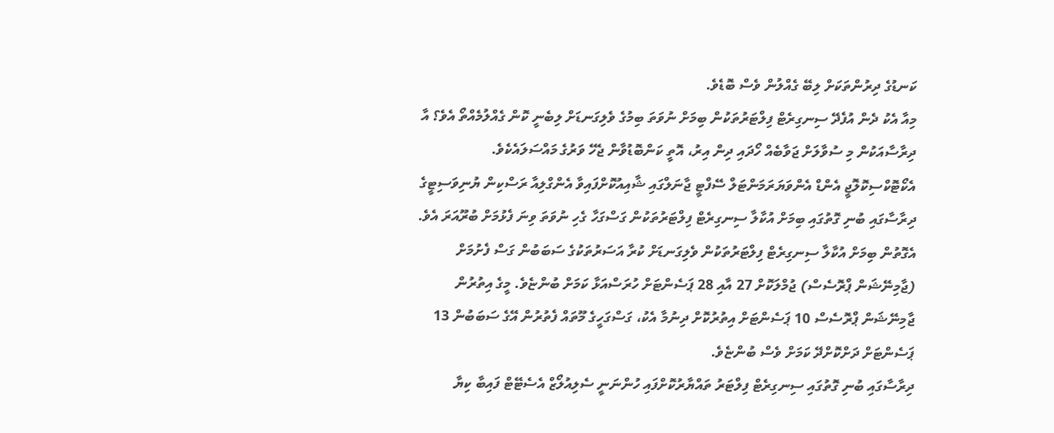ކަނޑުގެ ދިރުންތަކަށް ލިބޭ ގެއްލުން ވެސް ބޮޑެވެ.
މިއާ އެކު ދެން އުފެދޭ ސިނގިރެޓް ފިލްޓަރުތަކުން ބިމަށް ނުވަތަ ބިމުގެ ވެލިގަނޑަށް ލިބެނީ ކޮން ގެއްލުމެއްތޯ އެވެ؟ އާ ދިރާސާއަކުން މި ސުވާލަށް ޖަވާބެއް ހޯދައި ދިން އިރު، އޮތީ ކަންބޮޑުވާން ޖެހޭ ވަރުގެ މައްސަލައެކެވެ.
އެކޯޓޮކްސިކޮލޮޖީ އެންޑް އެންވަޔަރަމަންޓަލް ސޭފްޓީ ޖާނަލްގައި ޝާއިއުކޮށްފައިވާ އެންގްލިއާ ރަސްކިން ޔުނިވަސިޓީގެ ދިރާސާގައި ބުނި ގޮތުގައި ބިމަށް އުކާލާ ސިނގިރެޓް ފިލްޓަރުތަކުން ގަސްގަހާ ގެހި ނުވަތަ ވިނަ ފެޅުމަށް ބުރޫއަރަ އެވެ. އެގޮތުން ބިމަށް އުކާލާ ސިނގިރެޓް ފިލްޓަރުތަކުން ވެލިގަނޑަށް ކުރާ އަސަރުތަކުގެ ސަބަބުން ގަސް ފެށުމަށް (ޖާމިނޭޝަން ޕްރޮސެސް) ޖުމްލަކޮށް 27 އާއި 28 ޕަސެންޓަށް ހުރަސްއަޅާ ކަމަށް ބުންޏެވެ. މީގެ އިތުރުން ޖާމިނޭޝަން ޕްރޮސެސް 10 ޕަސެންޓަށް އިތުރުކޮށް ދިނުމާ އެކު، ގަސްގަހީގެ މޫތައް ފެތުރުން އޭގެ ސަބަބުން 13 ޕަސެންޓަށް ދަށްކޮށްދޭ ކަމަށް ވެސް ބުންޏެވެ.
ދިރާސާގައި ބުނި ގޮތުގައި ސިނގިރެޓް ފިލްޓަރު ތައްޔާރުކޮށްފައި ހުންނަނީ ސެލިއުލޯޒް އެސެޓޭޓް ފައިބާ ކިޔާ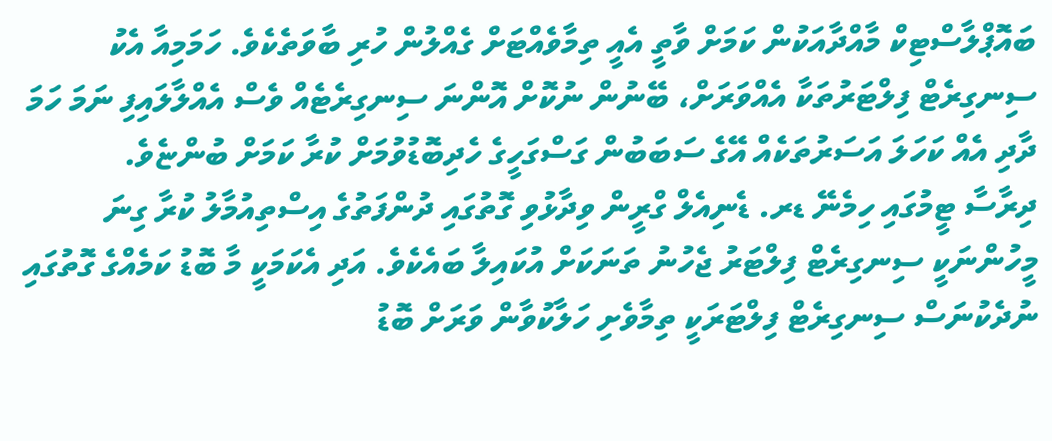ބައޮޕްލާސްޓިކް މާއްދާއަކުން ކަމަށް ވާތީ އެއީ ތިމާވެއްޓަށް ގެއްލުން ހުރި ބާވަތެކެވެ. ހަމަމިއާ އެކު ސިނގިރެޓް ފިލްޓަރުތަކާ އެއްވަރަށް، ބޭނުން ނުކޮށް އޮންނަ ސިނގިރެޓެއް ވެސް އެއްލާލައިފި ނަމަ ހަމަ ދާދި އެއް ކަހަލަ އަސަރުތަކެއް އޭގެ ސަބަބުން ގަސްގަހީގެ ހެދިބޮޑުވުމަށް ކުރާ ކަމަށް ބުންޏެވެ.
ދިރާސާ ޓީމުގައި ހިމެނޭ ޑރ. ޑެނިއެލް ގްރީން ވިދާޅުވި ގޮތުގައި ދުންފަތުގެ އިސްތިއުމާލު ކުރާ ގިނަ މީހުންނަކީ ސިނގިރެޓް ފިލްޓަރު ޖެހުނު ތަނަކަށް އުކައިލާ ބައެކެވެ. އަދި އެކަމަކީ މާ ބޮޑު ކަމެއްގެ ގޮތުގައި ނުދެކުނަސް ސިނގިރެޓް ފިލްޓަރަކީ ތިމާވެށި ހަލާކުވާން ވަރަށް ބޮޑު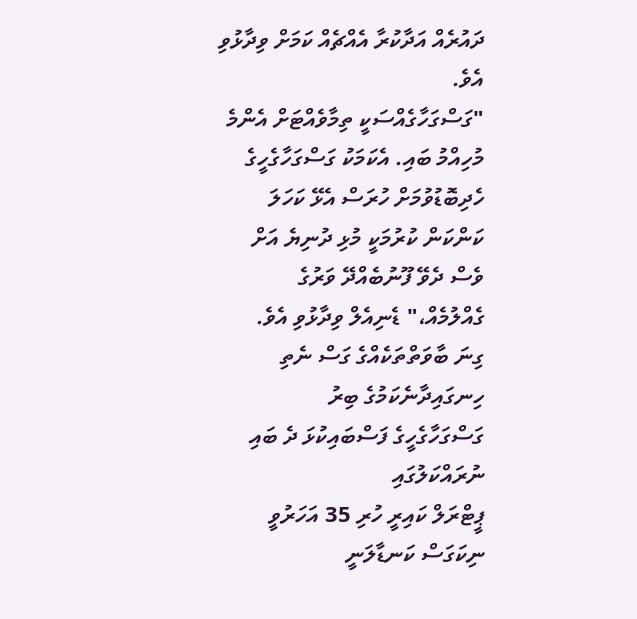ދައުރެއް އަދާކުރާ އެއްޗެއް ކަމަށް ވިދާޅުވި އެވެ.
"ގަސްގަހާގެއްސަކީ ތިމާވެއްޓަށް އެންމެ މުހިއްމު ބައި. އެކަމަކު ގަސްގަހާގެހީގެ ހެދިބޮޑުވުމަށް ހުރަސް އެޅޭ ކަހަލަ ކަންކަން ކުރުމަކީ މުޅި ދުނިޔެ އަށް ވެސް ދެވޭ ފޫނުބެއްދޭ ވަރުގެ ގެއްލުމެއް،" ޑެނިއެލް ވިދާޅުވި އެވެ.
ގިނަ ބާވަތްތަކެއްގެ ގަސް ނެތި ހިނގައިދާނެކަމުގެ ބިރު
ގަސްގަހާގެހީގެ ފަސްބައިކުޅަ ދެ ބައި ނުރައްކަލުގައި
ޕީޓްރަލް ކައިރީ ހުރި 35 އަހަރުވީ ނިކަގަސް ކަނޑާލަނީ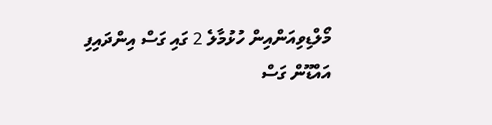މޯލްޑިވިއަންއިން ހުޅުމާލެ 2 ގައި ގަސް އިންދައިފި
އައްޑޫން ގަސް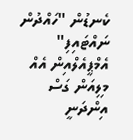ކެނޑުން "ހައްދުން ނައްޓައިފި"
އެމްޕީއެލްއިން އެއް މިލިއަން ގަސް އިންދަނީ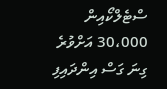ސްޓެލްކޯއިން 30،000 އަށްވުރެ ގިނަ ގަސް އިންދައިފި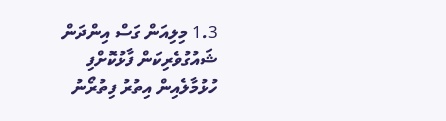1.3 މިލިއަން ގަސް އިންދަން ޝައުގުވެރިކަން ފާޅުކޮށްފި
ހުޅުމާލެއިން އިތުރު ފިތުރޯނު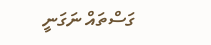ގަސްތައް ނަގަނީ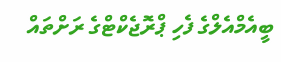ބީއެމްއެލްގެ ފެހި ޕްރޮޖެކްޓްގެ ރަށްތައް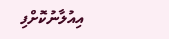އިއުލާނުކޮށްފި